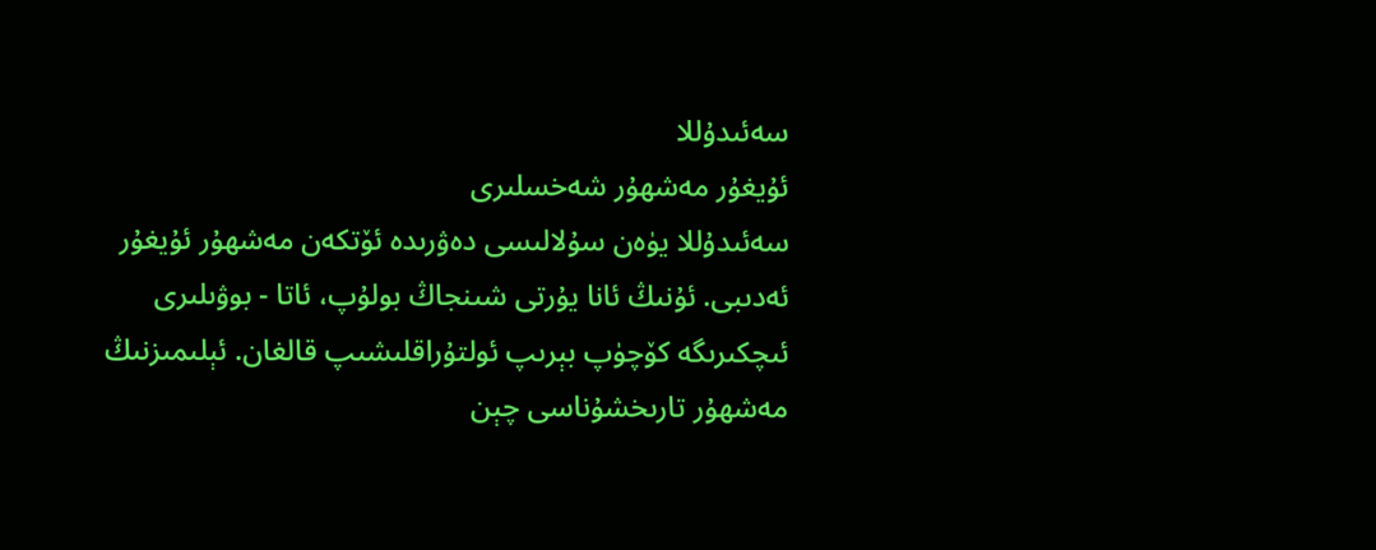سەئىدۇللا
ئۇيغۇر مەشھۇر شەخسلىرى
سەئىدۇللا يۈەن سۇلالىسى دەۋرىدە ئۆتكەن مەشھۇر ئۇيغۇر ئەدىبى. ئۇنىڭ ئانا يۇرتى شىنجاڭ بولۇپ، ئاتا - بوۋىلىرى ئىچكىرىگە كۆچۈپ بېرىپ ئولتۇراقلىشىپ قالغان. ئېلىمىزنىڭ مەشھۇر تارىخشۇناسى چېن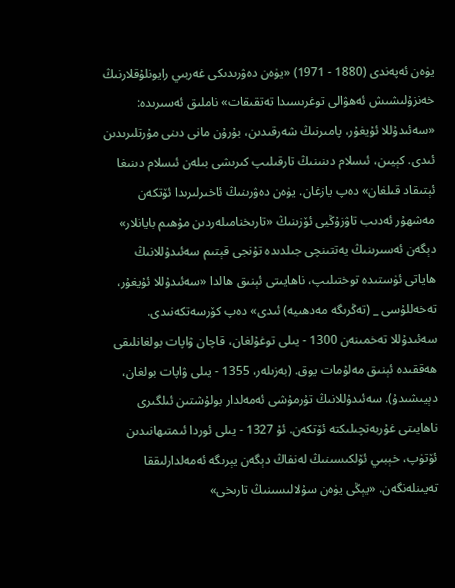يۈەن ئەپەندى (1880 - 1971) «يۈەن دەۋرىدىكى غەربىي رايونلۇقلارنىڭ خەنزۇلىشىش ئەھۋالى توغرىسىدا تەتقىقات» ناملىق ئەسىرىدە: «سەئىدۇللا ئۇيغۇر، پامىرنىڭ شەرقىدىن، بۇرۇن مانى دىنى مۇرتلىرىدىن ئىدى. كېيىن، ئىسلام دىنىنىڭ تارقىلىپ كىرىشى بىلەن ئىسلام دىنىغا ئېتىقاد قىلغان» دەپ يازغان. يۈەن دەۋرىنىڭ ئاخىرلىرىدا ئۆتكەن مەشھۇر ئەدىب تاۋزۇڭيى ئۆزىنىڭ «تارىخنامىلەردىن مۇھىم بايانلار» دېگەن ئەسىرىنىڭ يەتتىنچى جىلدىدە تۇنجى قېتىم سەئىدۇللانىڭ ھاياتى ئۈستىدە توختىلىپ، ناھايىتى ئېنىق ھالدا «سەئىدۇللا ئۇيغۇر، تەخەللۇسى _ (تەڭرىگە مەدھىيە) ئىدى» دەپ كۆرسەتكەنىدى.
سەئىدۇللا تەخمىنەن 1300 - يىلى توغۇلغان، قاچان ۋاپات بولغانلىقى ھەققىدە ئېنىق مەلۇمات يوق. (بەزىلەر، 1355 - يىلى ۋاپات بولغان، دېيىشىدۇ). سەئىدۇللانىڭ تۇرمۇشى ئەمەلدار بولۇشتىن ئىلگىرى ناھايىتى غۇربەتچىلىكتە ئۆتكەن. ئۇ 1327 - يىلى ئوردا ئىمتىھانىدىن ئۆتۈپ، خېبىي ئۆلكىسىنىڭ لەنفاڭ دېگەن يېرىگە ئەمەلدارلىققا تەيىنلەنگەن. «يېڭى يۈەن سۇلالىسىنىڭ تارىخى»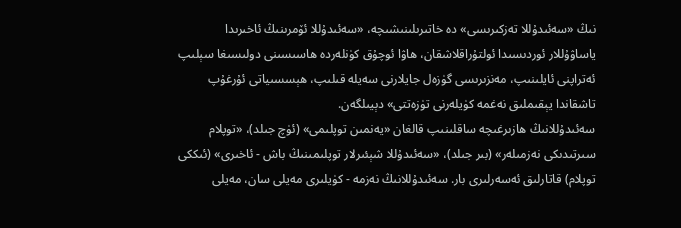نىڭ «سەئىدۇللا تەزكىرىسى» دە خاتىرىلىنىشىچە، «سەئىدۇللا ئۆمرىنىڭ ئاخىرىدا ياساۋۇللار ئوردىسىدا ئولتۇراقلاشقان، ھاۋا ئوچۇق كۈنلەردە ھاسىسىنى دولىسىغا سېلىپ ئەتراپنى ئايلىنىپ، مەنزىرىسى گۈزەل جايلارنى سەيلە قىلىپ، ھېسسىياتى ئۇرغۇپ تاشقاندا يېقىملىق نەغمە كۈيلەرنى تۈزەتتى» دېيىلگەن.
سەئىدۇللانىڭ ھازىرغىچە ساقلىنىپ قالغان «يەنمىن توپلىمى» (ئۈچ جىلد)، «توپلام سىرتىدىكى نەزمىلەر» (بىر جىلد)، «سەئىدۇللا شېئىرلار توپلىمىنىڭ باش - ئاخىرى» (ئىككى توپلام) قاتارلىق ئەسەرلىرى بار. سەئىدۇللانىڭ نەزمە - كۈيلىرى مەيلى سان، مەيلى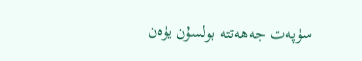سۈپەت جەھەتتە بولسۇن يۈەن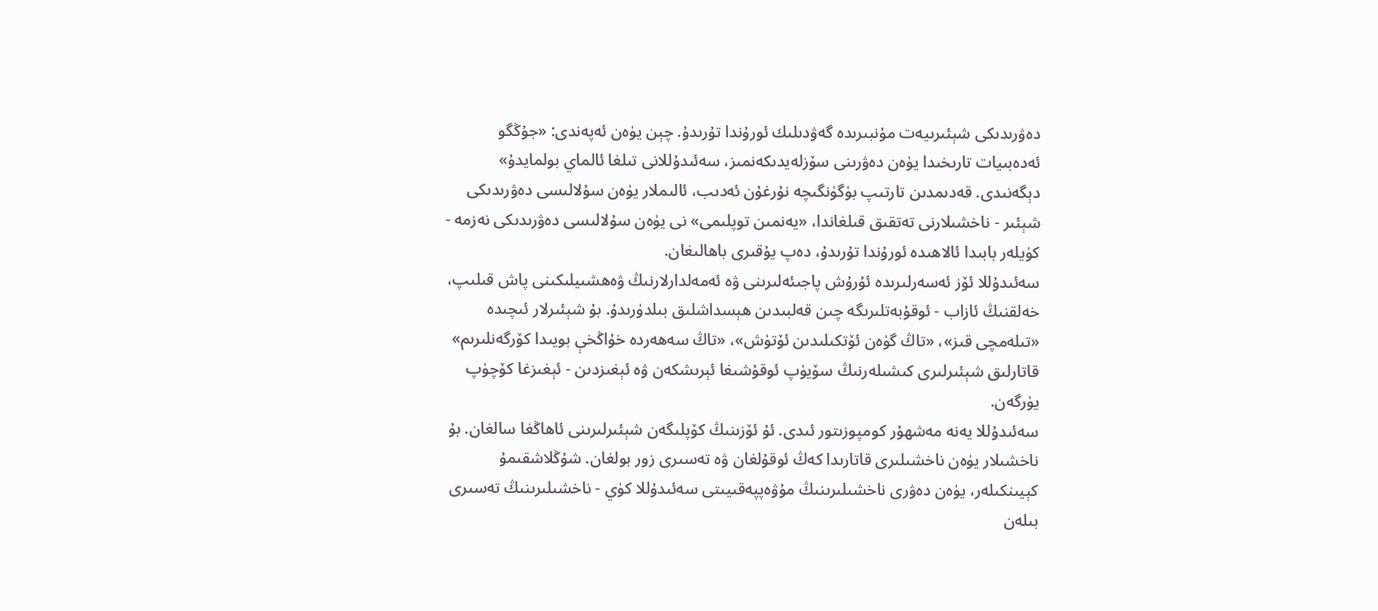دەۋرىدىكى شېئىرىيەت مۇنبىرىدە گەۋدىلىك ئورۇندا تۇرىدۇ. چېن يۈەن ئەپەندى: «جۇڭگو ئەدەبىيات تارىخىدا يۈەن دەۋرىنى سۆزلەيدىكەنمىز، سەئىدۇللانى تىلغا ئالماي بولمايدۇ» دېگەنىدى. قەدىمدىن تارتىپ بۈگۈنگىچە نۇرغۇن ئەدىب، ئالىملار يۈەن سۇلالىسى دەۋرىدىكى شېئىر - ناخشىلارنى تەتقىق قىلغاندا، «يەنمىن توپلىمى» نى يۈەن سۇلالىسى دەۋرىدىكى نەزمە - كۈيلەر بابىدا ئالاھىدە ئورۇندا تۇرىدۇ، دەپ يۇقىرى باھالىغان.
سەئىدۇللا ئۆز ئەسەرلىرىدە ئۇرۇش پاجىئەلىرىنى ۋە ئەمەلدارلارنىڭ ۋەھشىيلىكىنى پاش قىلىپ، خەلقنىڭ ئازاب - ئوقۇبەتلىرىگە چىن قەلبىدىن ھېسداشلىق بىلدۈرىدۇ. بۇ شېئىرلار ئىچىدە «تىلەمچى قىز»، «تاڭ گۈەن ئۆتكىلىدىن ئۆتۈش»، «تاڭ سەھەردە خۇاڭخې بويىدا كۆرگەنلىرىم» قاتارلىق شېئىرلىرى كىشىلەرنىڭ سۆيۈپ ئوقۇشىغا ئېرىشكەن ۋە ئېغىزدىن - ئېغىزغا كۆچۈپ يۈرگەن.
سەئىدۇللا يەنە مەشھۇر كومپوزىتور ئىدى. ئۇ ئۆزىنىڭ كۆپلىگەن شېئىرلىرىنى ئاھاڭغا سالغان. بۇ ناخشىلار يۈەن ناخشىلىرى قاتارىدا كەڭ ئوقۇلغان ۋە تەسىرى زور بولغان. شۇڭلاشقىمۇ كېيىنكىلەر، يۈەن دەۋرى ناخشىلىرىنىڭ مۇۋەپپەقىيىتى سەئىدۇللا كۈي - ناخشىلىرىنىڭ تەسىرى بىلەن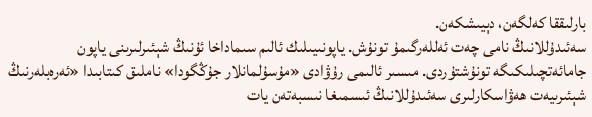بارلىققا كەلگەن، دېيىشكەن.
سەئىدۇللانىڭ نامى چەت ئەللەرگىمۇ تونۇش. ياپونىيىلىك ئالىم سىماداخا ئۇنىڭ شېئىرلىرىنى ياپون جامائەتچىلىكىگە تونۇشتۇردى. مىسىر ئالىمى رۇۋادى «مۇسۇلمانلار جۇڭگودا» ناملىق كىتابىدا «ئەرەبلەرنىڭ شېئىرىيەت ھەۋاسكارلىرى سەئىدۇللانىڭ ئىسمىغا نىسبەتەن يات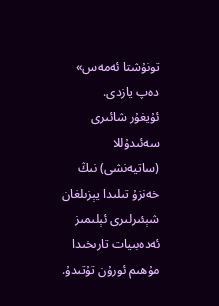تونۇشتا ئەمەس» دەپ يازدى.
ئۇيغۇر شائىرى سەئىدۇللا (ساتيەنشى) نىڭ خەنزۇ تىلىدا يېزىلغان شېئىرلىرى ئېلىمىز ئەدەبىيات تارىخىدا مۇھىم ئورۇن تۇتىدۇ.